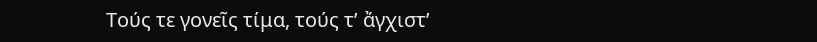Τούς τε γονεῖς τίμα, τούς τ’ ἄγχιστ’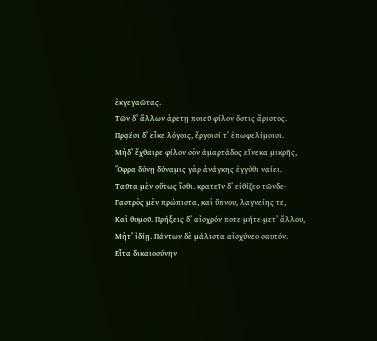ἐκγεγαῶτας.
Τῶν δ’ ἄλλων ἀρετῃ ποιεῦ φίλον ὅστις ἄριστος.
Πρᾳέσι δ’ εἶκε λόγοις, ἔργοισί τ’ ἐπωφελίμοισι.
Μὴδ’ ἔχθαιρε φίλον σὸν ἁμαρτάδος εἵνεκα μικρῆς,
Ὄφρα δύνῃ δύναμις γὰρ ἀνάγκης ἐγγύθι ναίει.
Ταῦτα μὲν οὕτως ἴσθι. κρατεῖν δ’ εἰθίζεο τῶνδε·
Γαστρὸς μὲν πρώπιστα, καὶ ὕπνου, λαγνείης τε,
Καὶ θυμοῦ. Πρήξεις δ’ αἰσχρόν ποτε μήτε μετ’ ἄλλου,
Μὴτ’ ἰδίῃ. Πάντων δὲ μάλιστα αἰσχύνεο σαυτόν.
Εἶτα δικαιοσύνην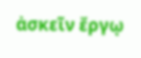ἀσκεῖν ἔργῳ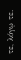τε, λόγῳ τε.